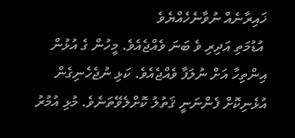ޚައިރާނެއް ނުވާނެހެއްޔެވެ
 އުޑުމަތި އަދިރި ވެ ބަނަ ވެއްޖެއެވެ. މީހުން ގެ އުޅުން އިންތިހާ އަށް ނުލަފާ ވެއްޖެއެވެ. ކަޅި ނުޖެހެނިގެން އުޅެނިކޮށް ފެންނަނީ ޤަތުލު ކޮށްލެވޭތަނެވެ. މުޅި އުމުރު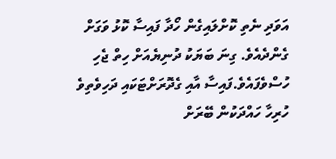އަވަދި ނެތި ކޮށްލައިގެން ހޯދާ ފައިސާ ކޮޅު ވަގަށް ގެންދެއެވެ. ގިނަ ބަޔަކު ދުނިޔެއަށް ހިތް ޖެހި ހުސްވެފައެވެ.ފައިސާ އާއި ގެދޮރަށްޓަކައި ދަހިވެތިވެ ހުރިހާ ހައްދަކުން ބޭރަށް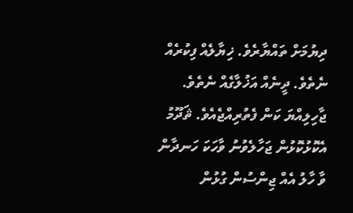ދިޔުމަށް ތައްޔާރެވެ. ޚިޔާލެއް ފިކުރެއް ނެތެވެ. ދީނެއް އަޚުލާގެއް ނެތެވެ. ޖާހިލިއްޔަ ކަން ފެތުރިއްޖެއެވެ. ޘަދޫމު އެކޮޅުކޮޅުން ޖަހާލެވުނު ވާހަކަ ހަނދާން ވާ ހާލު އެއް ޖިންސުން ގުޅުން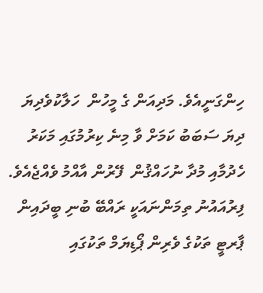ހިންގަނީއެވެ. މަދިއަން ގެ މީހުން  ހަލާކުވެދިޔަ ދިޔަ ސަބަބު ކަމަށް ވާ މިނެ ކިރުމުގައި މަކަރު ހެދުމާއި މުދާ ނުހައްޤުން  ފޭރުން އާއްމު ވެއްޖެއެވެ. ފިރުއައުނު ތިމަންނައަކީ ރައްބޭ ބުނި ބީދައިން ޕާރޓީ ތަކުގެ ވެރިން ޕޯޑިޔަމް ތަކުގައި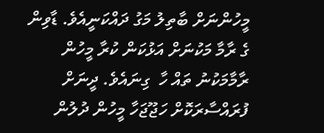މީހުންނަށް ބާތިލު މަގު ދައްކަނީއެވެ. ޑާވިން ގެ ރާމާ މަކުނަށް އަޅުކަން ކުރާ މީހުން ރާމާމަކުނު ތައް ހާ  ގިނައެވެ. ދީނަށް ފުރައްސާރަކޮށް ހަޖޫޖަހާ މީހުން ދުލުން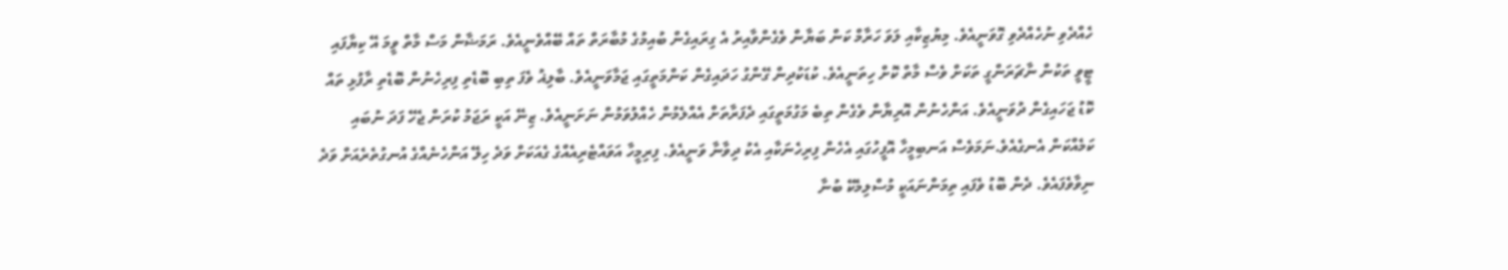ހެއްދެވި ނުހެއްދެވި ގޮވަނީއެވެ. މިޔުޒިކާއި ލަވަ ހަރާމް ކަން ބަޔާން ވެގެންވާއިރު އެ ގިރައިގެން ބުއިމުގެ މުބާރަތް ތައް ބޭއްވެނީއެވެ. ރަމަޟާން މަސް މާތް ވީމަ އޭ ކިޔާފައި ޓީވީ ތަކުން ނާޗަރަންގީ ތަކަށް ވެސް މާތް ކޮށް ހިތަނީއެވެ. ކުޑަކުދިން ގޭންގު ހަދައިގެން ކަންމަތީގައި ޖަމާވަނީއެވެ. ބާލިޣު ވެފަ ތިބި ބޮޑެތި ފިރިހެނުން ބޮޑެތި ރާފުޅި ތައް ކޮޑު ޖަހައިގެން ދުވަނީއެވެ. އަންހެނުން އޮރިޔާން ވެގެން ތިބެ މަގުމަތީގައި ދެފަރާތަށް އެއްލެމުން ހެއްލުވަމުން ނަށަނީއެވެ. ޒިނޭ އަކީ ރަޖަމު ކުރަން ޖެހޭ ފަދަ ނުބައި ކަމެއްކަން އެނގެއެވެ.ނަމަވެސް އަނބިމީހާ އޮފީހުގައި އެހެން ފިރިހެނަކާއި އެކު ދިވާނާ ވަނީއެވެ. ފިރިމީހާ އަވައްޓެރިއެއްގެ ގެއަކަށް ވަދެ ހިލޭ އަންހެނެއްގެ އުނގުތެރެއަށް ވަދެ ނިވާވެފައެވެ. ދެން ބޮޑު ވެފައި ތިމަންނައަކީ މުސްލިމެކޭ ބުނާ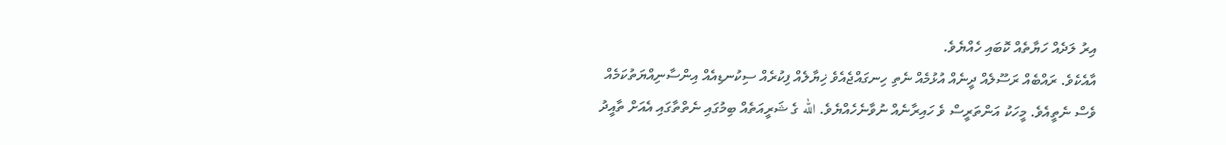އިރު ލަދެއް ހަޔާތެއް ކޮބައި ހެއްޔެވެ.
އާއެކެވެ. ރައްބެއް ރަސޫލެއް ދީނެއް އުޅުމެއް ނެތި ހިނގައްޖެއެވެ ޚިޔާލެއް ފިކުރެއް ސިކުނޑިއެއް އިންސާނިއްޔަތުކަމެއް ވެސް ނެތީއެވެ. މީހަކު އަންތަރީސް ވެ ހައިރާނެއް ނުވާނެހެއްޔެވެ. الله ގެ ޝަރީއަތެއް ބިމުގައި ނެތްތާގައި އެއަށް ތާއީދު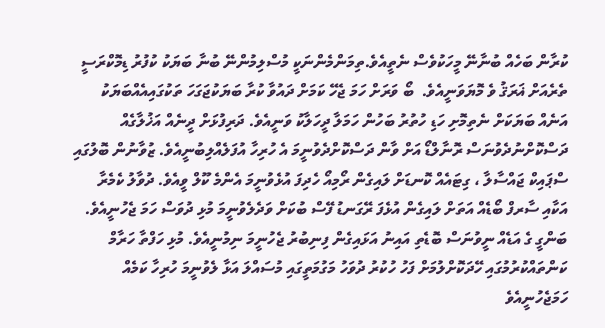ކުރާން ބަހެއް ބުނާނޭ މީހަކުވެސް ނެތީއެވެ.ތިމަންމެންނަކީ މުސްލިމުންނޭ ބުނާ ބަޔަކު ކުފުރު ޑިމޮކްރަސީ ތެރެއަށް ޣަރަޤު ވެ މޮޔަވަނީއެވެ.  ބޯ ވަރަށް ހަމަ ޖެހޭ ކަމަށް ދައުވާ ކުރާ ބަޔަކުޖަގަހަ ތަކުގައިއެއްބަޔަކު އަނެއް ބަޔަކަށް ނެތިމޮށި ހަޑި ހުތުރު ބަހުން ހަމަލާ ދީހަލާކު ވަނީއެވެ. ދަރިފުޅަށް ދީނެއް އަޚުލާގެއް ދަސްކޮށްނުދެވުނަސް ރޮނާލްޑޯ އަށް ވާން ދަސްކޮށްދެވުނީމަ އެ ހުރިހާ އުފަލެއްލިބުނީއެވެ. ޒުވާނުން ބޮލުގައި ސްޕައިކް ޖައްސާލާ ، ގިޓައެއް ކޮނޑަށް ލައިގެން ރޯމިއޯ ހެދިފަ އުޅެވުނީމަ އެންމެ ކޫލް ވީއެވެ. ދުވާލު ކެމެރާ އަކާއި ސާރފް ބޯޑެއް އަތަށް ލައިގެން އުޅެފަ ރޭގަނޑު ފޭސް ބުކަށް ވަދެލެވުނީމަ މުޅި ދުވަސް ހަމަ ޖެހުނީއެވެ. ބަންގީ ގެ އަޑެއް ނީވުނަސް ބޮޑެތި އައިނު އަޅައިގެން ފިނިބުރު ޖެހުނީމަ ނިމުނީއެވެ. މުޅި ހަފްތާ ހަރާމް ކަންތައްކުރުމުގައި ހޭދަކޮށްލުމަށް ފަހު ހުކުރު ދުވަހު މަގުމަތީގައި މުސައްލަ އަޅާ ލެވުނީމަ ހުރިހާ ކަމެއް ހަމަޖެހުނީއެވެ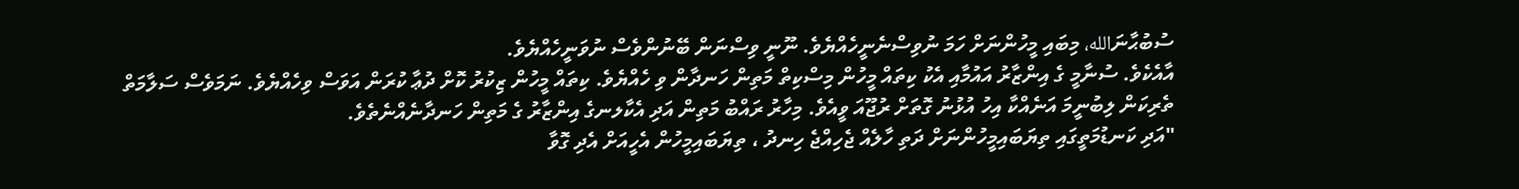ސުބުޙާނަالله، މިބައި މީހުންނަށް ހަމަ ނުވިސްނެނީހެއްޔެވެ. ނޫނީ ވިސްނަން ބޭނުންވެސް ނުވަނީހެއްޔެވެ.
އާއެކެވެ. ސުނާމީ ގެ އިންޒާރު އައުމާއި އެކު ކިތައް މީހުން މިސްކިތް މަތިން ހަނދާން ވި ހެއްޔެވެ. ކިތައް މީހުން ޒިކުރު ކޮށް ދުޢާ ކުރަން އަވަސް ވިހެއްޔެވެ. ނަމަވެސް ސަލާމަތް ތެރިކަން ލިބުނީމަ އަނެއްކާ އިހު އުޅުނު ގޮތަށް ރުޖޫއަ ވީއެވެ. މިހާރު ރައްބު މަތިން އަދި އެކާލނގެ އިންޒާރު ގެ މަތިން ހަނދާނެއްނެތެވެ.
"އަދި ކަނޑުމަތީގައި ތިޔަބައިމީހުންނަށް ދަތި ހާލެއް ޖެހިއްޖެ ހިނދު ، ތިޔަބައިމީހުން އެހީއަށް އެދި ގޮވާ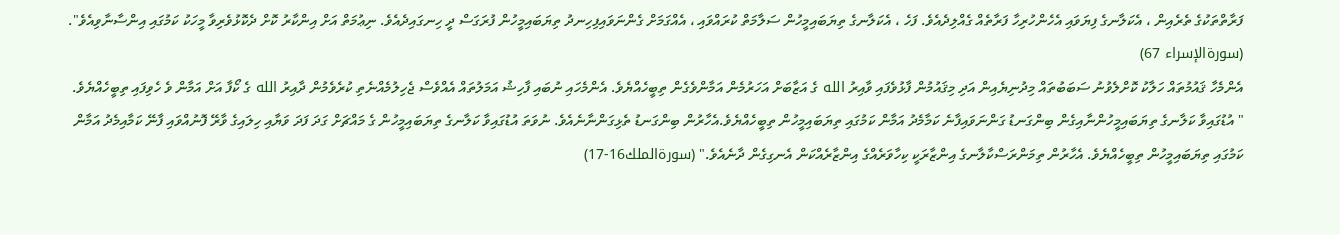ފަރާތްތަކުގެ ތެރެއިން ، އެކަލާނގެ ފިޔަވައި އެހެންހުރިހާ ފަރާތެއް ގެއްލިދެއެވެ. ފަހެ ، އެކަލާނގެ ތިޔަބައިމީހުން ސަލާމަތް ކުރައްވައި ، އެއްގަމަށް ގެންނަވައިފިހިނދު ތިޔަބައިމީހުން ފުރަގަސް ދީ ހިނގައިދެއެވެ. ނިޢުމަތް އަށް އިންކާރު ކޮށް ދެކޮޅުވެރިވާ މީހަކު ކަމުގައި އިންސާނާވިއެވެ". (سورةالإسراء 67)
އެންމެހާ ޤައުމުތައް ހަލާކު ކޮށްލެވުނު ސަބަބުތައް މިދުނިޔެއިން އަދި މިޤައުމުން ފާޅުވެފައި ވާއިރު الله ގެ އަޒާބަށް އަހަރުމެން އަމާންވެގެން ތިބީހެއްޔެވެ. އެންމެހައި ނުބައި ފާހިޝު އަމަލުތައް އެއްވެސް ޖެހިލުމެއްނެތި ކުރެވެމުން ދާއިރު الله ގެ ކޯފާ އަށް އަމާން ވެ ހެވިފައި ތިބީހެއްޔެވެ.
" އުޑުގައިވާ ކަލާނގެ ތިޔަބައިމީހުންނާއިގެން ބިންގަނޑު ގަންނަވައިފާނެ ކަމާމެދު އަމާން ކަމުގައި ތިޔަބައިމީހުން ތިބީހެއްޔެވެ.އެހާރުން ބިންގަނޑު ތެޅިގަންނާނެއެވެ. ނުވަތަ އުޑުގައިވާ ކަލާނގެ ތިޔަބައިމީހުން ގެ މައްޗަށް ގަދަ ފަދަ ވަޔާއި ހިލައިގެ ވާރޭ ފޮނުއްވައި ފާނޭ ކަމާއިމެދު އަމާން ކަމުގައި ތިޔަބައިމީހުން ތިބީހެއްޔެވެ. އެހާރުން ތިމަންރަސްކާލާނގެ އިންޒާރަކީ ކިހާވަރެއްގެ އިންޒާރެއްކަން އެނގިގެން ދާނެއެވެ." (سورةالملك16-17)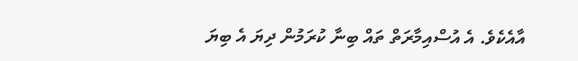އާއެކެވެ. އެ އުސްއިމާރަތް ތައް ބިނާ ކުރަމުން ދިޔަ އެ ބިޔަ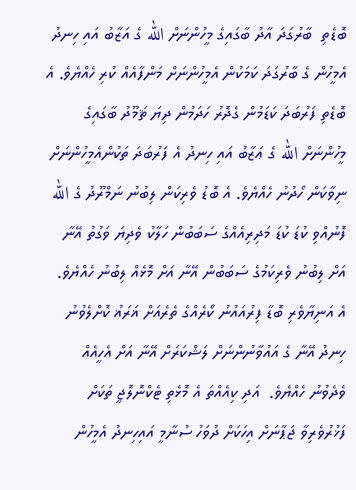ބޮޑެތި  ބާރުގަދަ އާދު ބާގައިގެ މީހުންނަށް الله ގެ އަޒާބު އައި ހިނދު އެމީހުން ގެ ބާރުގަދަ ކަމަކުން އެމީހުންނަށް މަންފާއެއް ކުރި ހެއްޔެވެ. އެ ބޮޑެތި ފަރުބަދަ ކަޑަމުން ގެދޮރު ހަދަމުން ދިޔަ ޘަމޫދު ބާގައިގެ މީހުންނަށް الله ގެ ޢަޒާބު އައި ހިނދު އެ ފަރުބަދަ ތަކުންއެމީހުންނަށް ނިވާކަން ހޯދުނު ހެއްޔެވެ. އެ ބޮޑު ވެރިކަން ލިބުނު ނަމްރޫދު ގެ الله ފޮނުއްވި ކުޑަ ކުޑަ މަދިރިއެއްގެ ސަބަބުން ހަލާކު ވެދިޔަ ވަގުތު އޭނާ އަށް ލިބުނު ވެރިކަމުގެ ސަބަބުން އޭނާ އަށް މޮޅެއް ލިބުނު ހެއްޔެވެ. އެ އަނިޔާވެރި ބޮޑާ ފިރުއައުނު ކޯރެއްގެ ތެރެއަށް ޣަރަޣު ކޮށްލެވުނު ހިނދު އޭނާ ގެ އައުވާނުންނަށް ލަޝްކަރަށް އޭނާ އަށް އެހީއެއް ވެދެވުނު ހެއްޔެވެ.  އަދި ކިއެއްތަ އެ މޮޅެތި ޓެކްނޮލޮޖީ ތަކަށް ފަޚުރުވެރިވާ ޖަޕާނަށް އިހަކަށް ދުވަހު ސުނާމީ އައިހިނދު އެމީހުން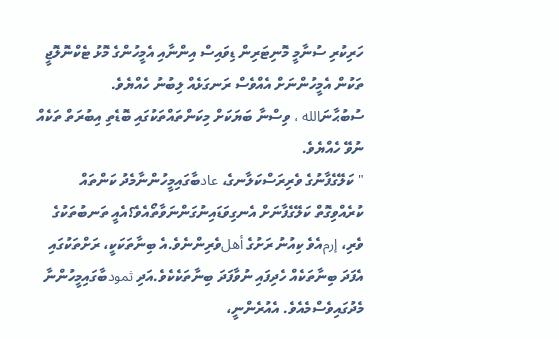ހަރިކުރި ސުނާމީ މޮނިޓަރިން ޑިވައިސް އިންނާއި އެމީހުންގެ މޮޅު ޓެކްނޮލޮޖީ ތަކުން އެމީހުންނަށް އެއްވެސް ރަނގަޅެއް ލިބުނު ހެއްޔެވެ.
ސުބުޙާނަالله ، ވިސްނާ ބަޔަކަށް މިކަންތައްތަކުގައި ބޮޑެތި އިބުރަތް ތަކެއް ނުވޭ ހެއްޔެވެ.
" ކަލޭގެފާނުގެ ވެރިރަސްކަލާނގެ، عادބާގައިމީހުންނާމެދު ކަންތައް ކުރެއްވިގޮތް ކަލޭގެފާނަށް އެނގިވަޑައިނުގަންނަވާތޯއެވެ؟އެއީ ތަނބުތަކުގެ ވެރި، إرمއެވެ ކިއުނު ރަށުގެ أهلވެރިންނެވެ.އެ ބިނާތަކަކީ، ރަށްތަކުގައި އެފަދަ ބިނާތަކެއް ހެދިފައި ނުވާފަދަ ބިނާތަކެކެވެ.އަދި ثمودބާގައިމީހުންނާ މެދުގައިވެސްމެއެވެ. އެއުރެންނީ،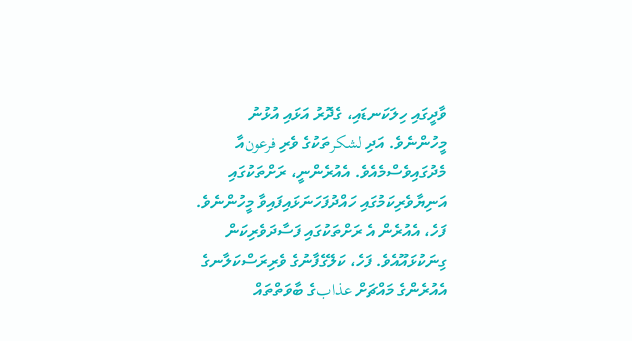ވާދީގައި ހިލަކަނޑައި، ގެދޮރު އަޅައި އުޅުނު މީހުންނެވެ. އަދި لشكرތަކުގެ ވެރި فرعونއާ މެދުގައިވެސްމެއެވެ. އެއުރެންނީ، ރަށްތަކުގައި އަނިޔާވެރިކަމުގައި ހައްދުފަހަނަޅައިފައިވާ މީހުންނެވެ. ފަހެ، އެއުރެން އެ ރަށްތަކުގައި ފަސާދަވެރިކަން ގިނަކުޅައޫއެވެ. ފަހެ، ކަލޭގެފާނުގެ ވެރިރަސްކަލާނގެ އެއުރެންގެ މައްޗަށް عذابގެ ބާވަތްތައް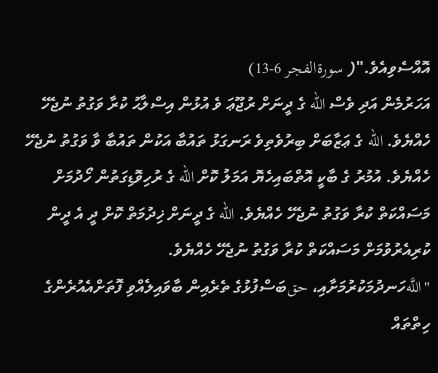އޮއްސެވިއެވެ."( سورةالفجر 6-13)
އަހަރުމެން އަދި ވެސް الله ގެ ދީނަށް ރުޖޫޢަ ވެ އުޅުން އިސްލާޙު ކުރާ ވަގުތު ނުޖެހޭ ހެއްޔެވެ. الله ގެ ޢަޒާބަށް ބިރުވެތިވެ ރަނގަޅު ތައުބާ އަކުން ތައުބާ ވާ ވަގުތު ނުޖެހޭ ހެއްޔެވެ. އުމުރު ގެ ބާކީ އޮތްބައިހެޔޮ އަމަލު ކޮށް الله ގެ ރުހިވޮޑިގަތުން ހޯދުމަށް މަސައްކަތް ކުރާ ވަގުތު ނުޖެހޭ ހެއްޔެވެ. الله ގެ ދީނަށް ޚިދުމަތް ކޮށް ދީ އެ ދީން ކުރިއެރުވުމަށް މަސައްކަތް ކުރާ ވަގުތު ނުޖެހޭ ހެއްޔެވެ.
"اللَّهހަނދުމަކުރުމަށާއި، حقބަސްފުޅުގެ ތެރެއިން ބާވައިލެއްވި ފޮތަށްއެއުރެންގެ ހިތްތައް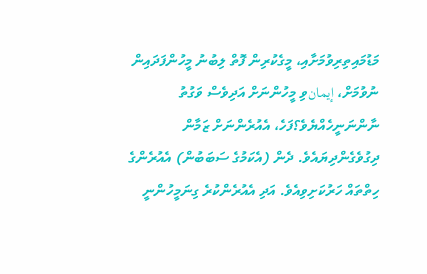މަޑުމައިތިރިވުމަށާއި، މީގެކުރިން ފޮތް ލިބުނު މީހުންފަދައިން ނުވުމަށް، إيمانވި މީހުންނަށް އަދިވެސް ވަގުތު ނާންނަނީހެއްޔެވެ؟ފަހެ، އެއުރެންނަށް ޒަމާން ދިގުވެގެންދިޔައެވެ. ދެން (އެކަމުގެ ސަބަބުން) އެއުރެންގެ ހިތްތައް ހަރުކަށިވިއެވެ. އަދި އެއުރެންކުރެ ގިނަމީހުންނީ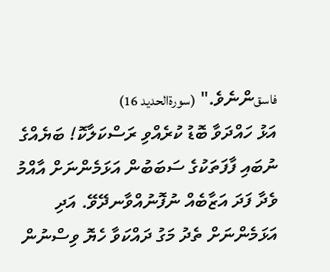فاسقންނެވެ." (سورةالحديد 16)
އަޅު ހައްދަވާ ބޮޑު ކުރެއްވި ރަސްކަލާކޮ! ބަޔެއްގެ ނުބައި ފާފަތަކުގެ ސަބަބުން އަޅަމެންނަށް އާއްމު ވެދާ ފަދަ އަޒާބެއް ނުފޮނުއްވާނދޭވޭ. އަދި އަޅަމެންނަށް ތެދު މަގު ދައްކަވާ ހެޔޮ ވިސްނުން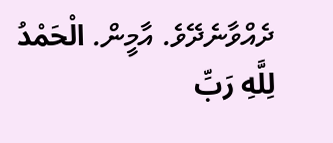ދެއްވާނެދޭވެ. އާމީން. الْحَمْدُ لِلَّهِ رَبِّ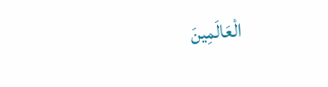الْعَالَمِينَ